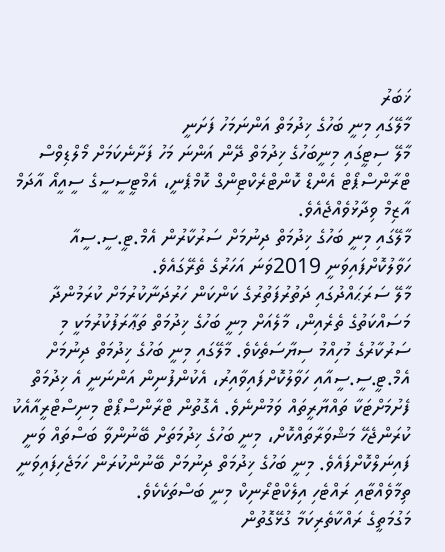ޚަބަރު
މާލޭގައި މިނީ ބަހުގެ ޚިދުމަތް އަންނަމަހު ފަށަނީ
މާލޭ ސިޓީގައި މިނީބަހުގެ ޚިދުމަތް ދޭން އަންނަ މަހު ފަށާނެކަމަށް މޯލްޑިވްސް ޓްރާންސްޕޯޓް އެންޑް ކޮންޓްރެކްޓިންގް ކޮމްޕެނީ، އެމްޓީސީސީގެ ސީއީއޯ އާދަމް އާޒިމް ވިދާޅުވެއްޖެއެވެ.
މާލޭގައި މިނީ ބަހުގެ ޚިދުމަތް ދިނުމަށް ސަރުކާރުން އެމް.ޓީ.ސީ.ސީއާ ހަވާލުކޮށްފައިވަނީ 2019ވަނަ އަހަރުގެ ތެރޭގައެވެ.
މާލޭ ސަރަޙައްދުގައި ދަތުރުފަތުރުގެ ކަންކަން ހަރުދަނާކުރުމަށް ކުރަމުންދާ މަސައްކަތުގެ ތެރެއިން، މާލެއަށް މިނީ ބަހުގެ ޚިދުމަތް ތަޢާރަފުކުރުމަކީ މި ސަރުކާރުގެ މުހިއްމު ސިޔާސަތެކެވެ. މާލޭގައި މިނީ ބަހުގެ ޚިދުމަތް ދިނުމަށް އެމް.ޓީ.ސީ.ސީއާއި ހަވާލުކޮށްފައިވާއިރު، އެކުންފުނިން އަންނަނީ އެ ޚިދުމަތް ފެށުމަށްޓަކާ ތައްޔާރީތައް ވަމުންނެވެ. އެގޮތުން ޓްރާންސްޕޯޓް މިނިސްޓްރީއާއެކު ކުރަންޖެހޭ މަޝްވަރާތައްކޮށް، މިނީ ބަހުގެ ޚިދުމަތަށް ބޭނުންވާ ބަސްތައް ވަނީ ފައިނަލްކޮށްފައެވެ. މިނީ ބަހުގެ ޚިދުމަތް ދިނުމަށް ބޭނުންކުރަން ހަމަޖެހިފައިވަނީ ތިމާވެއްޓާއި ރައްޓެހި އިލެކްޓްރޯނިކް މިނީ ބަސްތަކެކެވެ.
މަގުމަތީގެ ރައްކާތެރިކަމާ ގުޅޭގޮތުން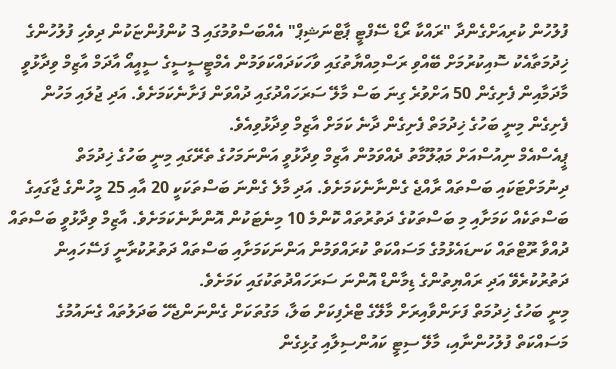ފުލުހުން ކުރިއަށްގެންދާ "ރައްކާ ރޯޑް ސޭފްޓީ ޕާޓްނަޝިޕް" އެއްބަސްވުމުގައި 3 ކުންފުންޏަކުން ދިވެހި ފުލުހުންގެ ޚިދުމަތާއެކު ސޮއިކުރުމަށް ބޭއްވި ރަސްމިއްޔާތުގައި ވާހަކަދައްކަވަމުން އެމްޓީސީސީގެ ސީއީއޯ އާދަމް އާޒިމް ވިދާޅުވީ މާދަމާއިން ފެށިގެން 50 އަށްވުރެ ގިނަ ބަސް މާލޭ ސަރަހައްދުގައި ދުއްވަން ފަށާނެކަމަށެވެ. އަދި ޖުލައި މަހުން ފެށިގެން މިނީ ބަހުގެ ޚިދުމަތް ފެށިގެން ދާނެ ކަމަށް އާޒިމް ވިދާޅުވިއެވެ.
ޕީއެސްއެމް ނިއުސްއަށް މަޢުލޫމާތު ދެއްވަމުން އާޒިމް ވިދާޅުވީ އަންނަމަހުގެ ތެރޭގައި މިނީ ބަހުގެ ޚިދުމަތް ދިނުމަށްޓަކައި ބަސްތައް ރާއްޖެ ގެންނާނެކަމަށެވެ. އަދި މާލެ ގެންނަ ބަސްތަކަކީ 20 އާއި 25 މީހުންގެ ޖާގައިގެ ބަސްތަކެއް ކަމަށާއި މި ބަސްތަކުގެ ދަތުރުތައް ކޮންމެ 10 މިނެޓަކުން އޮންނާނެކަމަށެވެ. އާޒިމް ވިދާޅުވީ ބަސްތައް ދުއްވާ ރޫޓްތައް ކަނޑައެޅުމުގެ މަސައްކަތް ކުރައްވަމުން އަންނަކަމަށާއި ބަސްތައް ދަތުރުކުރާނީ ފަސޭހައިން ދަތުރުކުރެވޭ އަދި ރައްޔިތުންގެ ޑިމާންޑް އޮންނަ ސަރަހައްދުތަކުގައި ކަމަށެވެ.
މިނީ ބަހުގެ ޚިދުމަތް ފަށަންވާއިރަށް މާލޭގެ ޓްރެފިކަށް ބަލާ، މަގުތަކަށް ގެންނަންޖެހޭ ބަދަލުތައް ގެނައުމުގެ މަސައްކަތް ފުލުހުންނާއި، މާލޭ ސިޓީ ކައުންސިލާއި ގުޅިގެން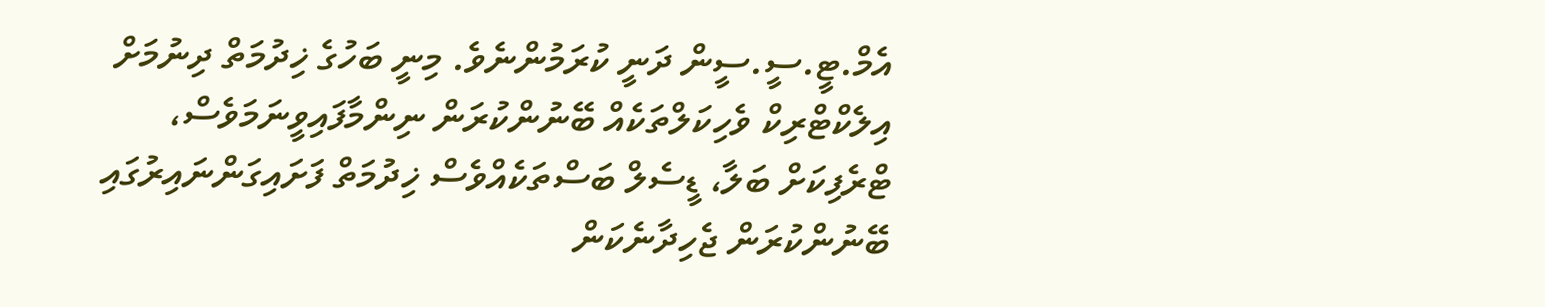އެމް.ޓީ.ސީ.ސީން ދަނީ ކުރަމުންނެވެ. މިނީ ބަހުގެ ޚިދުމަތް ދިނުމަށް އިލެކްޓްރިކް ވެހިކަލްތަކެއް ބޭނުންކުރަން ނިންމާފައިވީނަމަވެސް، ޓްރެފިކަށް ބަލާ، ޑީސެލް ބަސްތަކެއްވެސް ޚިދުމަތް ފަށައިގަންނައިރުގައި ބޭނުންކުރަން ޖެހިދާނެކަން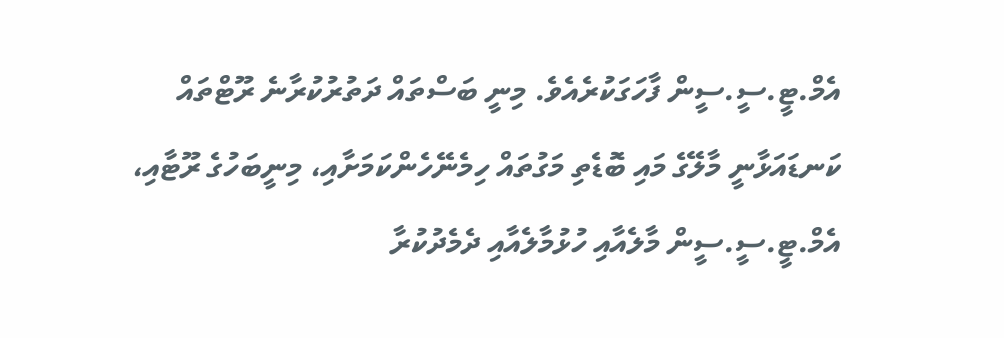އެމް.ޓީ.ސީ.ސީން ފާހަގަކުރެއެވެ. މިނީ ބަސްތައް ދަތުރުކުރާނެ ރޫޓްތައް ކަނޑައަޅާނީ މާލޭގެ މައި ބޮޑެތި މަގުތައް ހިމެނޭހެންކަމަށާއި، މިނީބަހުގެ ރޫޓާއި، އެމް.ޓީ.ސީ.ސީން މާލެއާއި ހުޅުމާލެއާއި ދެމެދުކުރާ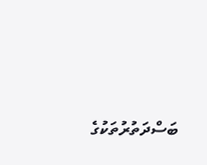ބަސްދަތުރުތަކުގެ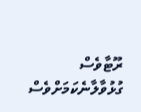ރޫޓާވެސް ގުޅުވާލާނެކަމަށްވެސް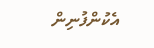އެކުންފުނިން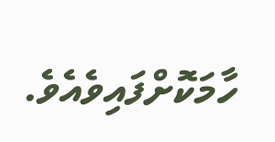ހާމަކޮށްފައިވެއެވެ.